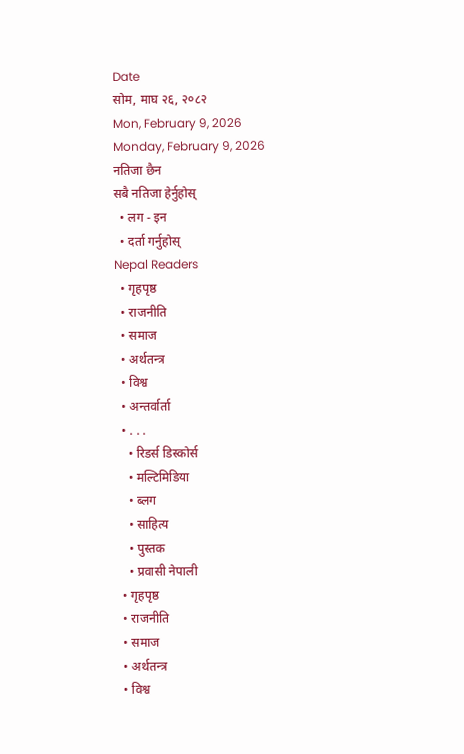Date
सोम, माघ २६, २०८२
Mon, February 9, 2026
Monday, February 9, 2026
नतिजा छैन
सबै नतिजा हेर्नुहोस्
  • लग - इन
  • दर्ता गर्नुहोस्
Nepal Readers
  • गृहपृष्ठ
  • राजनीति
  • समाज
  • अर्थतन्त्र
  • विश्व
  • अन्तर्वार्ता
  • . . .
    • रिडर्स डिस्कोर्स
    • मल्टिमिडिया
    • ब्लग
    • साहित्य
    • पुस्तक
    • प्रवासी नेपाली
  • गृहपृष्ठ
  • राजनीति
  • समाज
  • अर्थतन्त्र
  • विश्व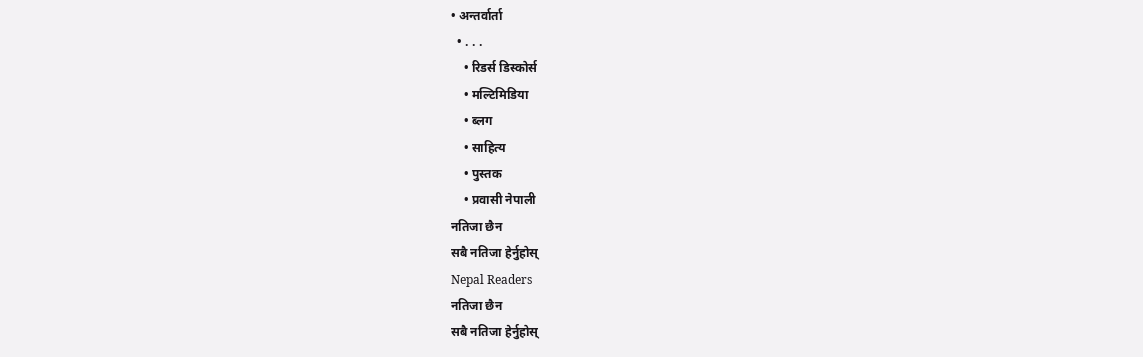• अन्तर्वार्ता
  • . . .
    • रिडर्स डिस्कोर्स
    • मल्टिमिडिया
    • ब्लग
    • साहित्य
    • पुस्तक
    • प्रवासी नेपाली
नतिजा छैन
सबै नतिजा हेर्नुहोस्
Nepal Readers
नतिजा छैन
सबै नतिजा हेर्नुहोस्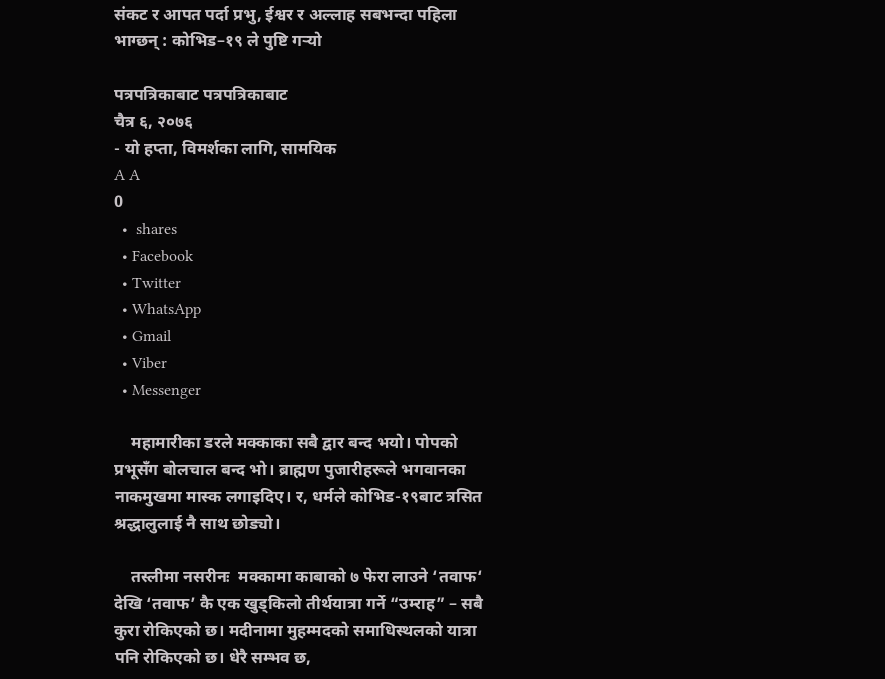संकट र आपत पर्दा प्रभु, ईश्वर र अल्लाह सबभन्दा पहिला भाग्छन् : कोभिड–१९ ले पुष्टि गर्‍यो

पत्रपत्रिकाबाट पत्रपत्रिकाबाट
चैत्र ६, २०७६
- यो हप्ता, विमर्शका लागि, सामयिक
A A
0
  •  shares
  • Facebook
  • Twitter
  • WhatsApp
  • Gmail
  • Viber
  • Messenger

    महामारीका डरले मक्काका सबै द्वार बन्द भयो। पोपको प्रभूसँग बोलचाल बन्द भो। ब्राह्मण पुजारीहरूले भगवानका नाकमुखमा मास्क लगाइदिए। र, धर्मले कोभिड-१९बाट त्रसित श्रद्धालुलाई नै साथ छोड्यो।

    तस्लीमा नसरीनः  मक्कामा काबाको ७ फेरा लाउने ‘तवाफ‘  देखि ‘तवाफ’ कै एक खुड्किलो तीर्थयात्रा गर्ने “उम्‍राह” – सबै कुरा रोकिएको छ। मदीनामा मुहम्मदको समाधिस्थलको यात्रा पनि रोकिएको छ। धेरै सम्भव छ,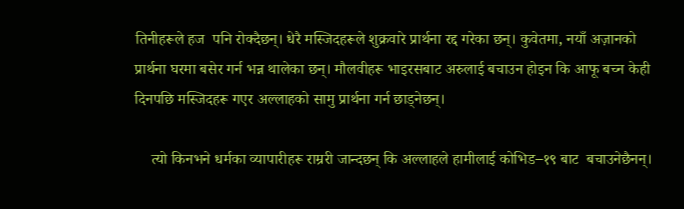तिनीहरूले हज  पनि रोक्दैछन्। धेरै मस्जिदहरूले शुक्रवारे प्रार्थना रद्द गरेका छन्। कुवेतमा, नयाँ अज़ानको प्रार्थना घरमा बसेर गर्न भन्न थालेका छन्। मौलवीहरू भाइरसबाट अरुलाई बचाउन होइन कि आफू बच्‍न केही दिनपछि मस्जिदहरू गएर अल्लाहको सामु प्रार्थना गर्न छाड्नेछन्।

    त्यो किनभने धर्मका व्यापारीहरू राम्ररी जान्दछन् कि अल्लाहले हामीलाई कोभिड–१९ बाट  बचाउनेछैनन्।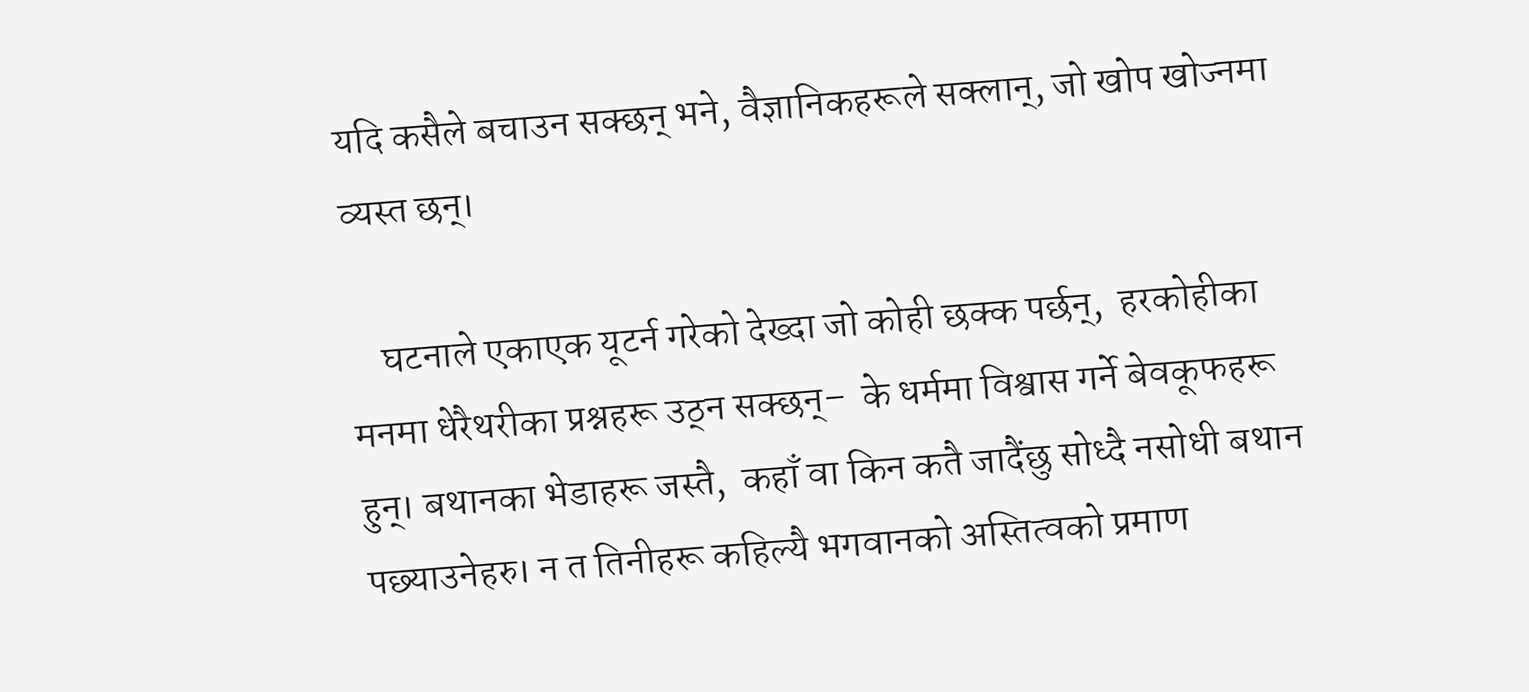यदि कसैले बचाउन सक्छन् भने, वैज्ञानिकहरूले सक्लान्, जो खोप खोज्नमा व्यस्त छन्।

    घटनाले एकाएक यूटर्न गरेको देख्दा जो कोही छक्क पर्छन्,  हरकोहीका मनमा धेरैथरीका प्रश्नहरू उठ्न सक्छन्–  के धर्ममा विश्वास गर्ने बेवकूफहरू हुन्। बथानका भेडाहरू जस्तै,  कहाँ वा किन कतै जादैंछु सोध्दै नसोधी बथान पछ्याउनेहरु। न त तिनीहरू कहिल्यै भगवानको अस्तित्वको प्रमाण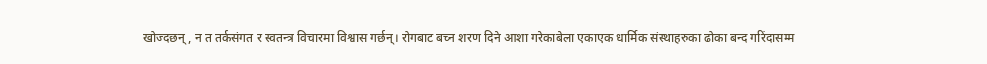खोज्दछन्, न त तर्कसंगत र स्वतन्त्र विचारमा विश्वास गर्छन्। रोगबाट बच्न शरण दिने आशा गरेकाबेला एकाएक धार्मिक संस्थाहरुका ढोका बन्द गरिंदासम्म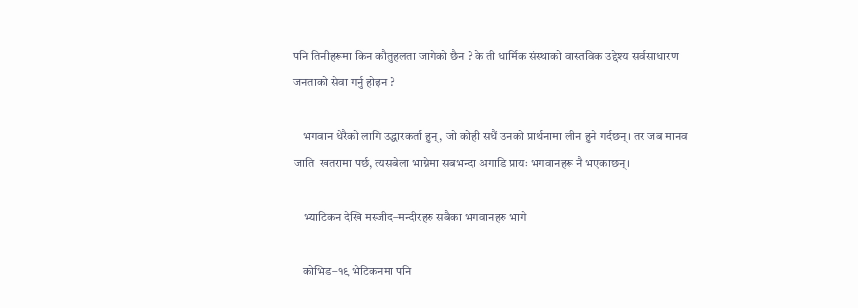पनि तिनीहरूमा किन कौतुहलता जागेको छैन ? के ती धार्मिक संस्थाको वास्तविक उद्देश्य सर्वसाधारण जनताको सेवा गर्नु होइन ?

    भगवान धेरैको लागि उद्धारकर्ता हुन्, जो कोही सधैं उनको प्रार्थनामा लीन हुने गर्दछन्। तर जब मानव जाति  खतरामा पर्छ, त्यसबेला भाग्नेमा सबभन्दा अगाडि प्रायः भगवानहरू नै भएकाछन्।

    भ्याटिकन देखि मस्जीद–मन्दीरहरु सबैका भगवानहरु भागे

    कोभिड–१९ भेटिकनमा पनि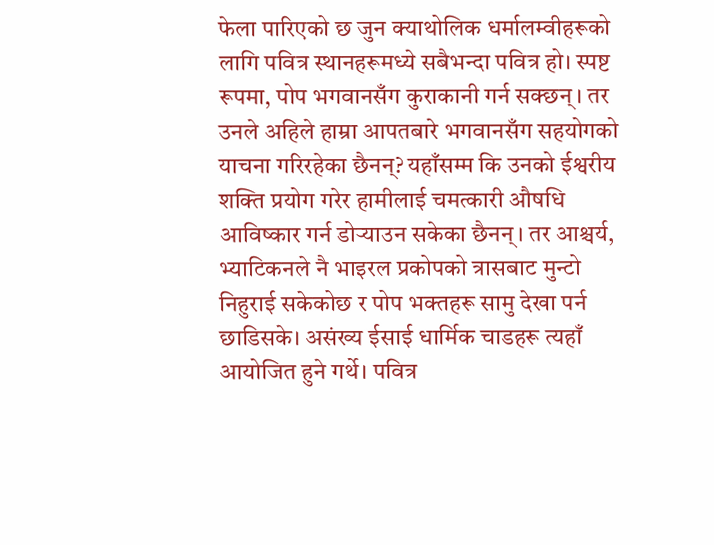फेला पारिएको छ जुन क्याथोलिक धर्मालम्वीहरूको लागि पवित्र स्थानहरूमध्ये सबैभन्दा पवित्र हो। स्पष्ट रूपमा, पोप भगवानसँग कुराकानी गर्न सक्छन्। तर उनले अहिले हाम्रा आपतबारे भगवानसँग सहयोगको याचना गरिरहेका छैनन्? यहाँसम्म कि उनको ईश्वरीय शक्ति प्रयोग गरेर हामीलाई चमत्कारी औषधि आविष्कार गर्न डोर्‍याउन सकेका छैनन्। तर आश्चर्य, भ्याटिकनले नै भाइरल प्रकोपको त्रासबाट मुन्टो निहुराई सकेकोछ र पोप भक्तहरू सामु देखा पर्न छाडिसके। असंख्य ईसाई धार्मिक चाडहरू त्यहाँ आयोजित हुने गर्थे। पवित्र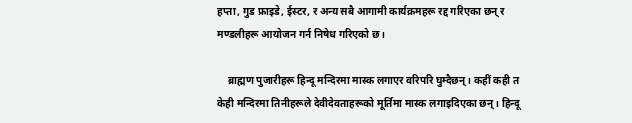हप्ता, गुड फ्राइडे, ईस्टर, र अन्य सबै आगामी कार्यक्रमहरू रद्द गरिएका छन् र मण्डलीहरू आयोजन गर्न निषेध गरिएको छ।

    ब्राह्मण पुजारीहरू हिन्दू मन्दिरमा मास्क लगाएर वरिपरि घुम्दैछन्। कहीं कही त केही मन्दिरमा तिनीहरूले देवीदेवताहरूको मूर्तिमा मास्क लगाइदिएका छन्। हिन्दू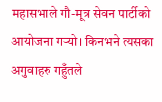महासभाले गौ-मूत्र सेवन पार्टीको आयोजना गर्‍यो। किनभने त्यसका अगुवाहरु गहुँतले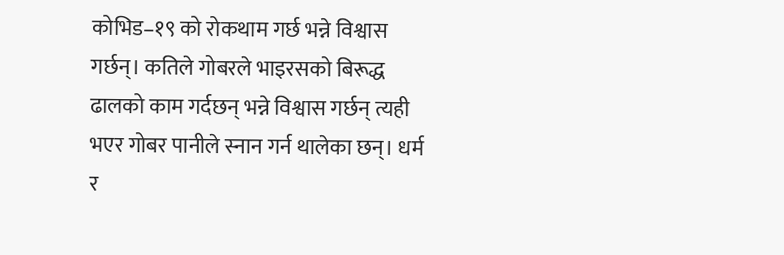कोभिड–१९ को रोकथाम गर्छ भन्ने विश्वास गर्छन्। कतिले गोबरले भाइरसको बिरूद्ध ढालको काम गर्दछन् भन्ने विश्वास गर्छन् त्यही भएर गोबर पानीले स्नान गर्न थालेका छन्। धर्म र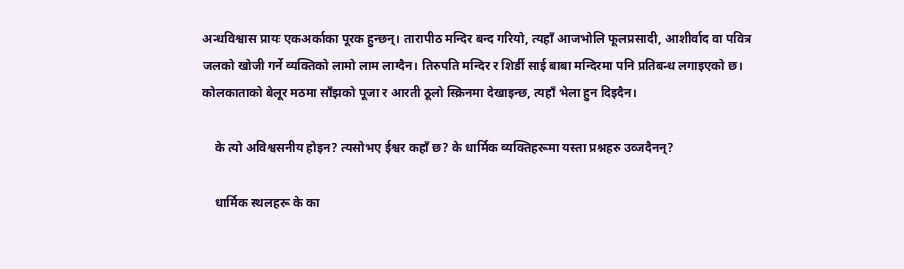अन्धविश्वास प्रायः एकअर्काका पूरक हुन्छन्। तारापीठ मन्दिर बन्द गरियो, त्यहाँ आजभोलि फूलप्रसादी, आशीर्वाद वा पवित्र जलको खोजी गर्ने व्यक्तिको लामो लाम लाग्दैन। तिरुपति मन्दिर र शिर्डी साई बाबा मन्दिरमा पनि प्रतिबन्ध लगाइएको छ। कोलकाताको बेलूर मठमा साँझको पूजा र आरती ठूलो स्क्रिनमा देखाइन्छ, त्यहाँ भेला हुन दिइदैन।

    के त्यो अविश्वसनीय होइन? त्यसोभए ईश्वर कहाँ छ? के धार्मिक व्यक्तिहरूमा यस्ता प्रश्नहरु उव्जदैनन्?

    धार्मिक स्थलहरू के का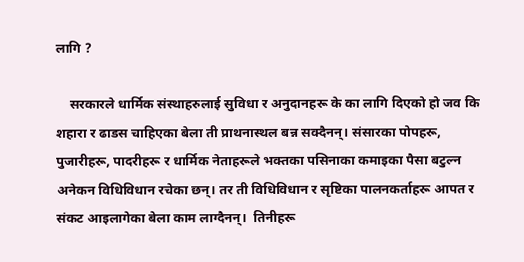लागि ?

    सरकारले धार्मिक संस्थाहरुलाई सुविधा र अनुदानहरू के का लागि दिएको हो जव कि शहारा र ढाडस चाहिएका बेला ती प्राथनास्थल बन्न सक्दैनन्। संसारका पोपहरू, पुजारीहरू, पादरीहरू र धार्मिक नेताहरूले भक्तका पसिनाका कमाइका पैसा बटुल्न अनेकन विधिविधान रचेका छन्। तर ती विधिविधान र सृष्टिका पालनकर्ताहरू आपत र संकट आइलागेका बेला काम लाग्दैनन्।  तिनीहरू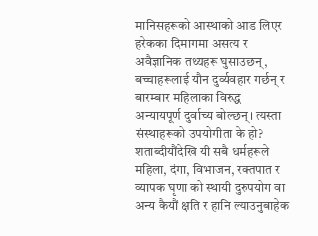मानिसहरूको आस्थाको आड लिएर हरेकका दिमागमा असत्य र अवैज्ञानिक तथ्यहरू घुसाउछन्, बच्चाहरूलाई यौन दुर्व्यवहार गर्छन् र बारम्बार महिलाका विरुद्ध अन्यायपूर्ण दुर्वाच्य बोल्छन्। त्यस्ता संस्थाहरूको उपयोगीता के हो? शताब्दीयौंदेखि यी सबै धर्महरूले महिला, दंगा, विभाजन, रक्तपात र व्यापक घृणा को स्थायी दुरुपयोग वा अन्य कैयौं क्षति र हानि ल्याउनुबाहेक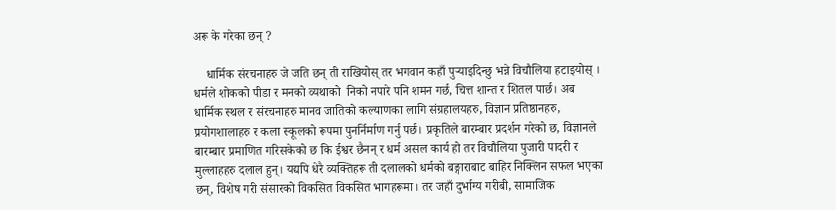अरू के गरेका छन् ?

    धार्मिक संरचनाहरु जे जति छन् ती राखियोस् तर भगवान कहाँ पुर्‍याइदिन्छु भन्ने विचौलिया हटाइयोस् । धर्मले शोकको पीडा र मनको व्यथाको  निको नपारे पनि शमन गर्छ, चित्त शान्त र शितल पार्छ। अब धार्मिक स्थल र संरचनाहरु मानव जातिको कल्याणका लागि संग्रहालयहरु, विज्ञान प्रतिष्ठानहरु, प्रयोगशालाहरु र कला स्कूलको रूपमा पुनर्निर्माण गर्नु पर्छ। प्रकृतिले बारम्बार प्रदर्शन गरेको छ, विज्ञानले बारम्बार प्रमाणित गरिसकेको छ कि ईश्वर छैनन् र धर्म असल कार्य हो तर विचौलिया पुजारी पादरी र मुल्लाहहरु दलाल हुन्। यद्यपि धेरै व्यक्तिहरू ती दलालको धर्मको बङ्गाराबाट बाहिर निक्लिन सफल भएका छन्, विशेष गरी संसारको विकसित विकसित भागहरूमा। तर जहाँ दुर्भाग्य गरीबी, सामाजिक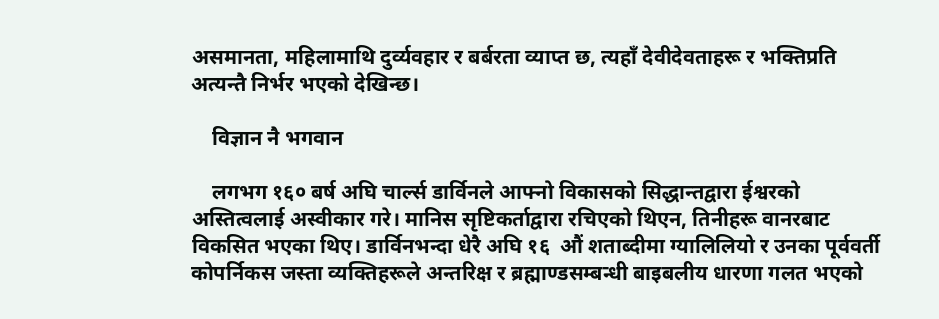असमानता, महिलामाथि दुर्व्यवहार र बर्बरता व्याप्त छ, त्यहाँ देवीदेवताहरू र भक्तिप्रति अत्यन्तै निर्भर भएको देखिन्छ।

    विज्ञान नै भगवान

    लगभग १६० बर्ष अघि चार्ल्स डार्विनले आफ्नो विकासको सिद्धान्तद्वारा ईश्वरको अस्तित्वलाई अस्वीकार गरे। मानिस सृष्टिकर्ताद्वारा रचिएको थिएन, तिनीहरू वानरबाट विकसित भएका थिए। डार्विनभन्दा धेरै अघि १६  औं शताब्दीमा ग्यालिलियो र उनका पूर्ववर्ती कोपर्निकस जस्ता व्यक्तिहरूले अन्तरिक्ष र ब्रह्माण्डसम्बन्धी बाइबलीय धारणा गलत भएको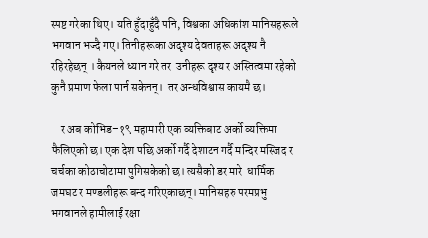स्पष्ट गरेका थिए। यति हुँदाहुँदै पनि, विश्वका अधिकांश मानिसहरूले भगवान भज्दै गए। तिनीहरूका अदृश्य देवताहरू अदृश्य नै रहिरहेछन् । कैयनले ध्यान गरे तर  उनीहरू दृश्य र अस्तित्वमा रहेको कुनै प्रमाण फेला पार्न सकेनन्।  तर अन्धविश्वास कायमै छ।

    र अब कोभिड–१९ महामारी एक व्यक्तिबाट अर्को व्यक्तिमा फैलिएको छ। एक देश पछि अर्को गर्दै देशाटन गर्दै मन्दिर मस्जिद र चर्चका कोठाचोटामा पुगिसकेको छ। त्यसैको डर मारे  धार्मिक जमघट र मण्डलीहरू बन्द गरिएकाछन्। मानिसहरु परमप्रभु भगवानले हामीलाई रक्षा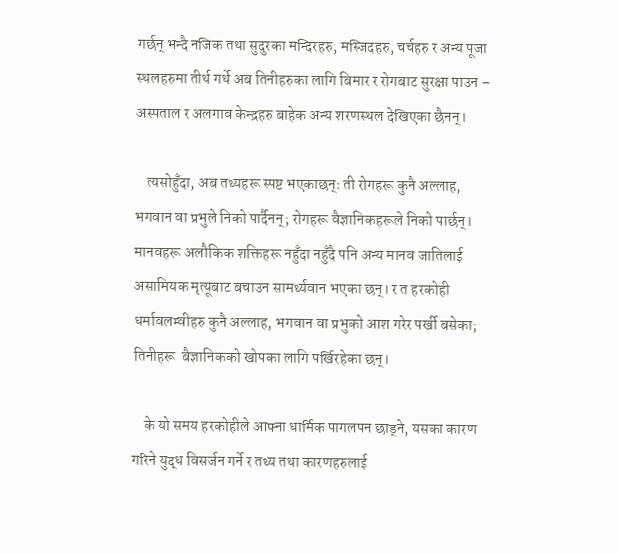गर्छन् भन्दै नजिक तथा सुदुरका मन्दिरहरु, मस्जिदहरु, चर्चहरु र अन्य पूजा स्थलहरुमा तीर्थ गर्थे अब तिनीहरुका लागि बिमार र रोगबाट सुरक्षा पाउन – अस्पताल र अलगाव केन्द्रहरु बाहेक अन्य शरणस्थल देखिएका छैनन्।

    त्यसोहुँदा, अब तथ्यहरू स्पष्ट भएकाछन्ः ती रोगहरू कुनै अल्लाह, भगवान वा प्रभुले निको पार्दैनन्; रोगहरू वैज्ञानिकहरूले निको पार्छन्। मानवहरू अलौकिक शक्तिहरू नहुँदा नहुँदै पनि अन्य मानव जातिलाई असामियक मृत्यूबाट बचाउन सामर्थ्यवान भएका छन्। र त हरकोही धर्मावलम्वीहरु कुनै अल्लाह, भगवान वा प्रभुको आश गरेर पर्खी बसेका; तिनीहरू  बैज्ञानिकको खोपका लागि पर्खिरहेका छन्।

    के यो समय हरकोहीले आफ्ना धार्मिक पागलपन छाड्ने, यसका कारण गरिने युद्ध विसर्जन गर्ने र तथ्य तथा कारणहरुलाई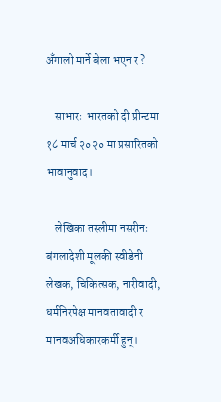अँगालो मार्ने बेला भएन र ?

    साभारः  भारतको दी प्रीन्टमा १८ मार्च २०२० मा प्रसारितको भावानुवाद।

    लेखिका तस्लीमा नसरीनः  बंगलादेशी मूलकी स्वीडेनी लेखक, चिकित्सक, नारीवादी, धर्मनिरपेक्ष मानवतावादी र मानवअधिकारकर्मी हुन्।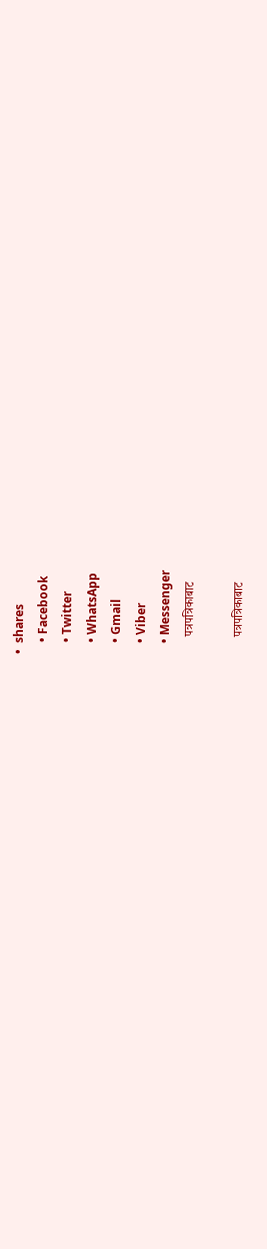•  shares
    • Facebook
    • Twitter
    • WhatsApp
    • Gmail
    • Viber
    • Messenger
      पत्रपत्रिकाबाट

      पत्रपत्रिकाबाट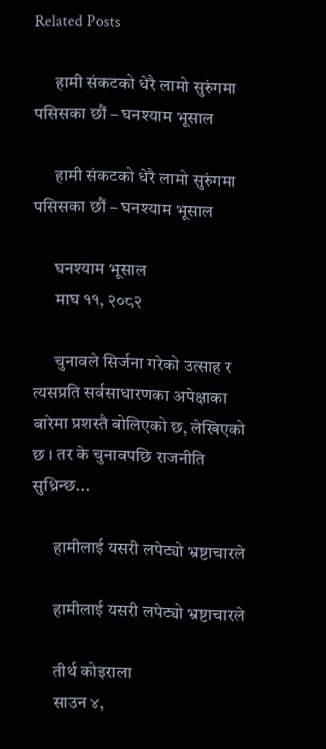Related Posts

      हामी संकटको धेरै लामो सुरुंगमा पसिसका छौं – घनश्याम भूसाल

      हामी संकटको धेरै लामो सुरुंगमा पसिसका छौं – घनश्याम भूसाल

      घनश्याम भूसाल
      माघ ११, २०८२

      चुनावले सिर्जना गरेको उत्साह र त्यसप्रति सर्वसाधारणका अपेक्षाका बारेमा प्रशस्तै बोलिएको छ, लेखिएको छ । तर के चुनावपछि राजनीति सुध्रिन्छ...

      हामीलाई यसरी लपेट्यो भ्रष्टाचारले

      हामीलाई यसरी लपेट्यो भ्रष्टाचारले

      तीर्थ कोइराला
      साउन ४,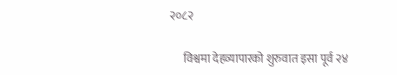२०८२

      विश्वमा देहव्यापारको शुरुवात इसा पूर्व २४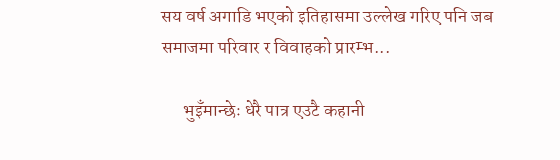सय वर्ष अगाडि भएको इतिहासमा उल्लेख गरिए पनि जब समाजमा परिवार र विवाहको प्रारम्भ...

      भुइँमान्छेः धेरै पात्र एउटै कहानी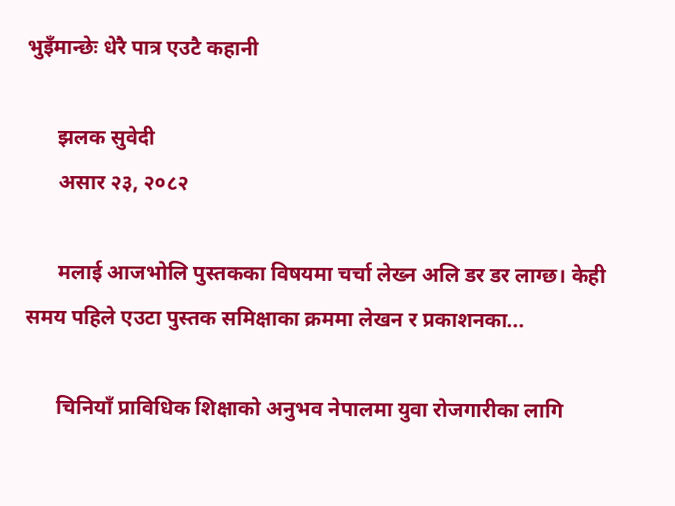भुइँमान्छेः धेरै पात्र एउटै कहानी

      झलक सुवेदी
      असार २३, २०८२

      मलाई आजभोलि पुस्तकका विषयमा चर्चा लेख्न अलि डर डर लाग्छ। केही समय पहिले एउटा पुस्तक समिक्षाका क्रममा लेखन र प्रकाशनका...

      चिनियाँ प्राविधिक शिक्षाको अनुभव नेपालमा युवा रोजगारीका लागि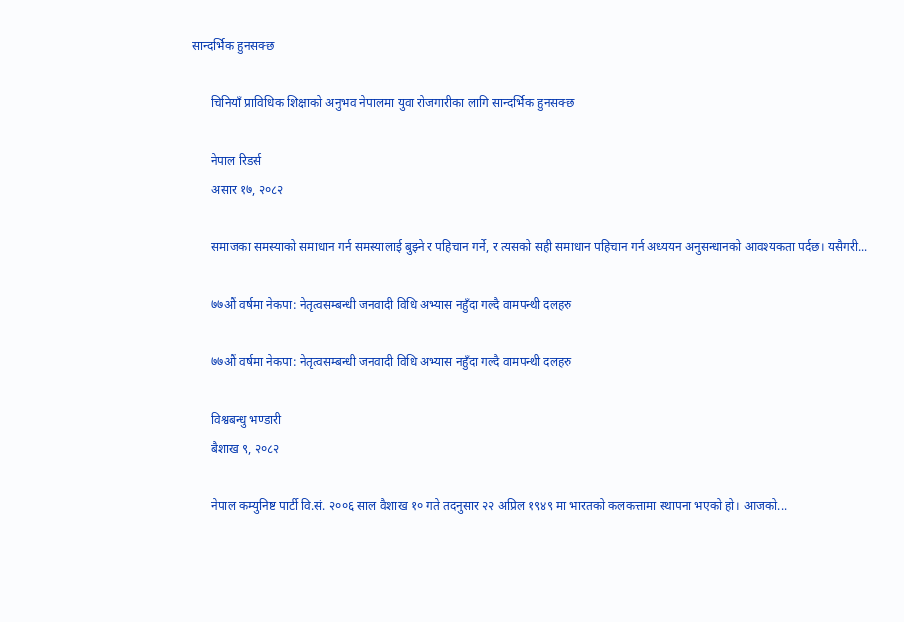सान्दर्भिक हुनसक्छ

      चिनियाँ प्राविधिक शिक्षाको अनुभव नेपालमा युवा रोजगारीका लागि सान्दर्भिक हुनसक्छ

      नेपाल रिडर्स
      असार १७, २०८२

      समाजका समस्याको समाधान गर्न समस्यालाई बुझ्ने र पहिचान गर्ने, र त्यसको सही समाधान पहिचान गर्न अध्ययन अनुसन्धानको आवश्यकता पर्दछ। यसैगरी...

      ७७औं वर्षमा नेकपा: नेतृत्वसम्बन्धी जनवादी विधि अभ्यास नहुँदा गल्दै वामपन्थी दलहरु

      ७७औं वर्षमा नेकपा: नेतृत्वसम्बन्धी जनवादी विधि अभ्यास नहुँदा गल्दै वामपन्थी दलहरु

      विश्वबन्धु भण्डारी
      बैशाख ९, २०८२

      नेपाल कम्युनिष्ट पार्टी वि.सं. २००६ साल वैशाख १० गते तदनुसार २२ अप्रिल १९४९ मा भारतको कलकत्तामा स्थापना भएको हो। आजको...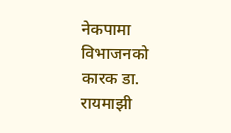नेकपामा विभाजनको कारक डा. रायमाझी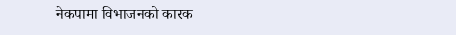नेकपामा विभाजनको कारक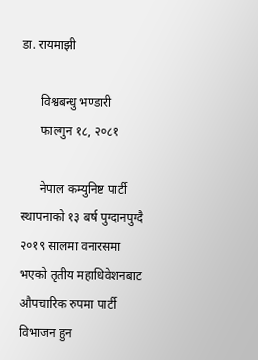डा. रायमाझी

      विश्वबन्धु भण्डारी
      फाल्गुन १८, २०८१

      नेपाल कम्युनिष्ट पार्टी स्थापनाको १३ बर्ष पुग्दानपुग्दै २०१९ सालमा वनारसमा भएको तृतीय महाधिवेशनबाट औपचारिक रुपमा पार्टी विभाजन हुन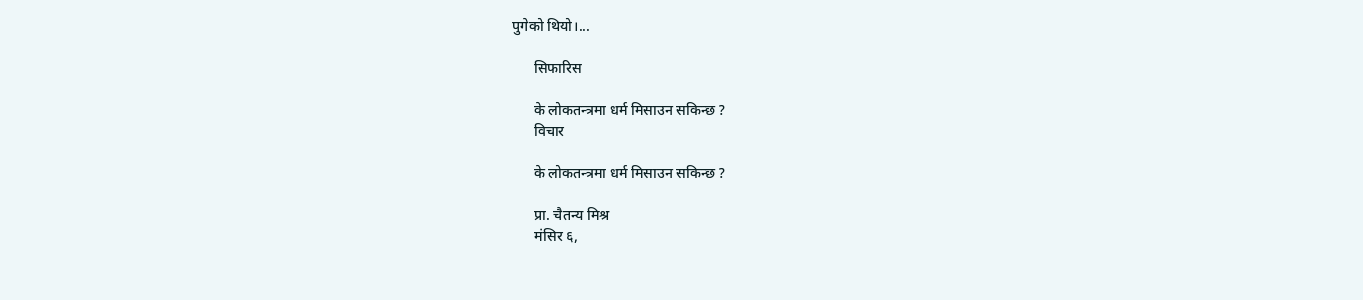पुगेको थियो।...

      सिफारिस

      के लोकतन्त्रमा धर्म मिसाउन सकिन्छ ?
      विचार

      के लोकतन्त्रमा धर्म मिसाउन सकिन्छ ?

      प्रा. चैतन्य मिश्र
      मंसिर ६,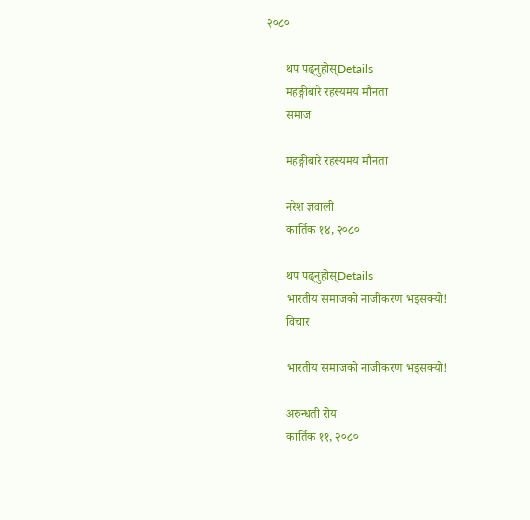२०८०

      थप पढ्नुहोस्Details
      महङ्गीबारे रहस्यमय मौनता
      समाज

      महङ्गीबारे रहस्यमय मौनता

      नरेश ज्ञवाली
      कार्तिक १४, २०८०

      थप पढ्नुहोस्Details
      भारतीय समाजको नाजीकरण भइसक्यो!
      विचार

      भारतीय समाजको नाजीकरण भइसक्यो!

      अरुन्धती रोय
      कार्तिक ११, २०८०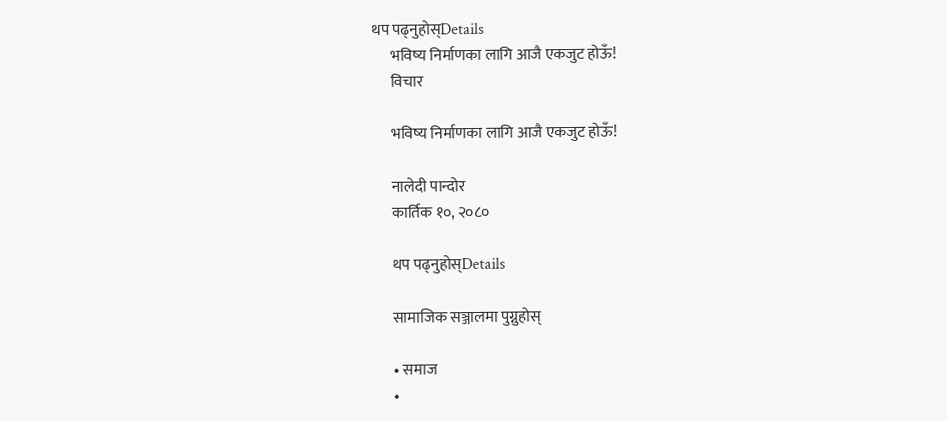थप पढ्नुहोस्Details
      भविष्य निर्माणका लागि आजै एकजुट होऊँ!
      विचार

      भविष्य निर्माणका लागि आजै एकजुट होऊँ!

      नालेदी पान्दोर
      कार्तिक १०, २०८०

      थप पढ्नुहोस्Details

      सामाजिक सञ्जालमा पुग्नुहोस्

      • समाज
      •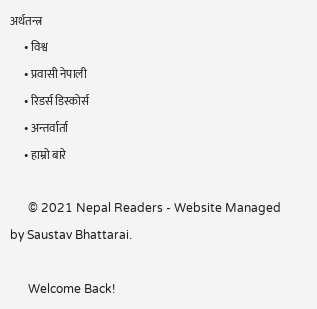अर्थतन्त्र
      • विश्व
      • प्रवासी नेपाली
      • रिडर्स डिस्कोर्स
      • अन्तर्वार्ता
      • हाम्रो बारे

      © 2021 Nepal Readers - Website Managed by Saustav Bhattarai.

      Welcome Back!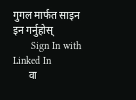गुगल मार्फत साइन इन गर्नुहोस्
      Sign In with Linked In
      वा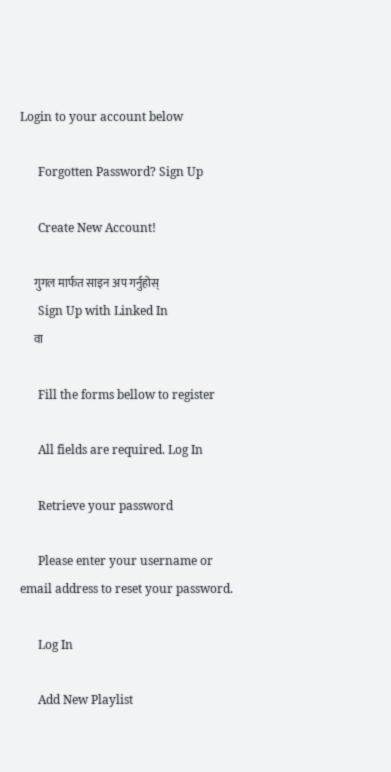Login to your account below

      Forgotten Password? Sign Up

      Create New Account!

      गुगल मार्फत साइन अप गर्नुहोस्
      Sign Up with Linked In
      वा

      Fill the forms bellow to register

      All fields are required. Log In

      Retrieve your password

      Please enter your username or email address to reset your password.

      Log In

      Add New Playlist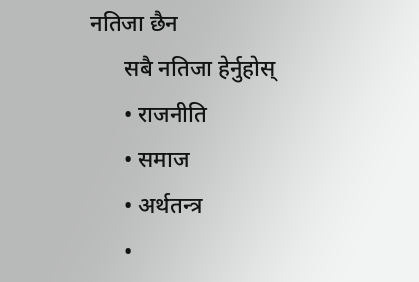नतिजा छैन
      सबै नतिजा हेर्नुहोस्
      • राजनीति
      • समाज
      • अर्थतन्त्र
      •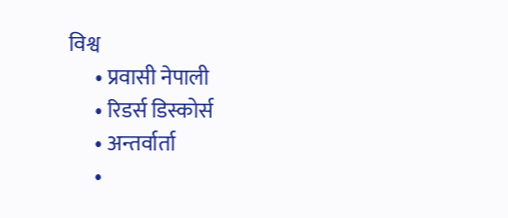विश्व
      • प्रवासी नेपाली
      • रिडर्स डिस्कोर्स
      • अन्तर्वार्ता
      •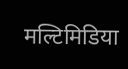मल्टिमिडिया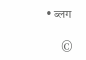• ब्लग

      ©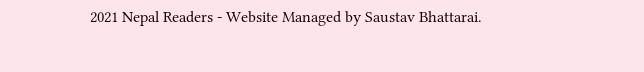2021 Nepal Readers - Website Managed by Saustav Bhattarai.